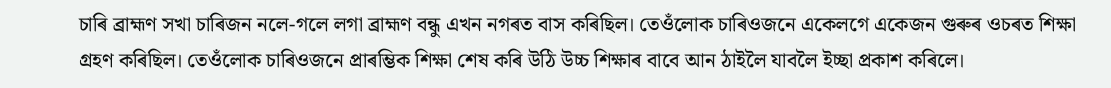চাৰি ব্ৰাহ্মণ সখা চাৰিজন নলে-গলে লগা ব্রাহ্মণ বন্ধু এখন নগৰত বাস কৰিছিল। তেওঁলোক চাৰিওজনে একেলগে একেজন গুৰুৰ ওচৰত শিক্ষা গ্রহণ কৰিছিল। তেওঁলোক চাৰিওজনে প্ৰাৰম্ভিক শিক্ষা শেষ কৰি উঠি উচ্চ শিক্ষাৰ বাবে আন ঠাইলৈ যাবলৈ ইচ্ছা প্রকাশ কৰিলে।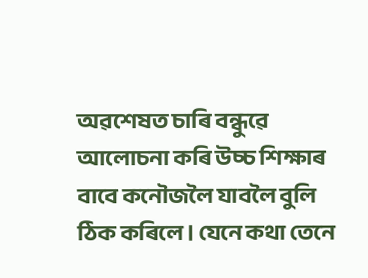অৱশেষত চাৰি বন্ধুৱে আলোচনা কৰি উচ্চ শিক্ষাৰ বাবে কনৌজলৈ যাবলৈ বুলি ঠিক কৰিলে। যেনে কথা তেনে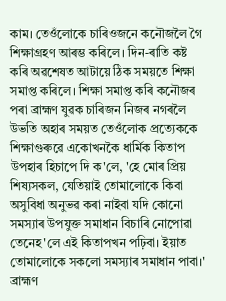কাম। তেওঁলোকে চাৰিওজনে কনৌজলৈ গৈ শিক্ষাগ্রহণ আৰম্ভ কৰিলে। দিন-ৰাতি কষ্ট কৰি অৱশেষত আটায়ে ঠিক সময়তে শিক্ষা সমাপ্ত কৰিলে। শিক্ষা সমাপ্ত কৰি কনৌজৰ পৰা ব্রাহ্মণ যুৱক চাৰিজন নিজৰ নগৰলৈ উভতি অহাৰ সময়ত তেওঁলোক প্রত্যেককে শিক্ষাগুৰুৱে একোখনকৈ ধার্মিক কিতাপ উপহাৰ হিচাপে দি ক'লে, 'হে মোৰ প্রিয় শিষ্যসকল, যেতিয়াই তোমালোকে কিবা অসুবিধা অনুভৱ কৰা নাইবা যদি কোনো সমস্যাৰ উপযুক্ত সমাধান বিচাৰি নোপোৱা তেনেহ'লে এই কিতাপখন পঢ়িবা। ইয়াত তোমালোকে সকলো সমস্যাৰ সমাধান পাবা।' ব্রাহ্মণ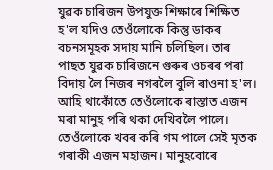যুৱক চাৰিজন উপযুক্ত শিক্ষাৰে শিক্ষিত হ'ল যদিও তেওঁলোকে কিন্তু ডাকৰ বচনসমূহক সদায় মানি চলিছিল। তাৰ পাছত যুৱক চাৰিজনে গুৰুৰ ওচৰৰ পৰা বিদায় লৈ নিজৰ নগৰলৈ বুলি ৰাওনা হ'ল। আহি থাকোঁতে তেওঁলোকে ৰাস্তাত এজন মৰা মানুহ পৰি থকা দেখিবলৈ পালে। তেওঁলোকে খবৰ কৰি গম পালে সেই মৃতক গৰাকী এজন মহাজন। মানুহবোৰে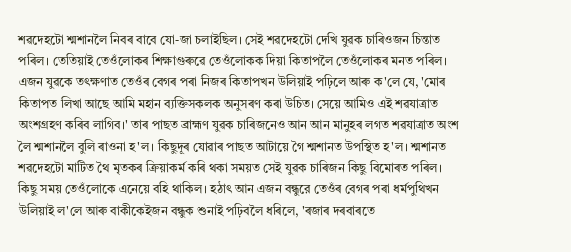শৱদেহটো শ্মশানলৈ নিবৰ বাবে যো-জা চলাইছিল। সেই শৱদেহটো দেখি যুৱক চাৰিওজন চিন্তাত পৰিল। তেতিয়াই তেওঁলোকৰ শিক্ষাগুৰুৱে তেওঁলোকক দিয়া কিতাপলৈ তেওঁলোকৰ মনত পৰিল। এজন যুৱকে তৎক্ষণাত তেওঁৰ বেগৰ পৰা নিজৰ কিতাপখন উলিয়াই পঢ়িলে আৰু ক'লে যে, 'মোৰ কিতাপত লিখা আছে আমি মহান ব্যক্তিসকলক অনুসৰণ কৰা উচিত। সেয়ে আমিও এই শৱযাত্রাত অংশগ্ৰহণ কৰিব লাগিব।' তাৰ পাছত ব্রাহ্মণ যুৱক চাৰিজনেও আন আন মানুহৰ লগত শৱযাত্রাত অংশ লৈ শ্মশানলৈ বুলি ৰাওনা হ'ল। কিছুদূৰ যোৱাৰ পাছত আটায়ে গৈ শ্মশানত উপস্থিত হ'ল। শ্মশানত শৱদেহটো মাটিত থৈ মৃতকৰ ক্ৰিয়াকর্ম কৰি থকা সময়ত সেই যুৱক চাৰিজন কিছু বিমোৰত পৰিল। কিছু সময় তেওঁলোকে এনেয়ে বহি থাকিল। হঠাৎ আন এজন বন্ধুরে তেওঁৰ বেগৰ পৰা ধৰ্মপুথিখন উলিয়াই ল'লে আৰু বাকীকেইজন বন্ধুক শুনাই পঢ়িবলৈ ধৰিলে, 'ৰজাৰ দৰবাৰতে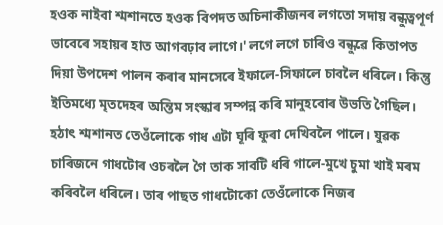হওক নাইবা শ্মশানতে হওক বিপদত অচিনাকীজনৰ লগতো সদায় বন্ধুত্বপূর্ণ ভাবেৰে সহায়ৰ হাত আগবঢ়াব লাগে।' লগে লগে চাৰিও বন্ধুৱে কিতাপত দিয়া উপদেশ পালন কৰাৰ মানসেৰে ইফালে-সিফালে চাবলৈ ধৰিলে। কিন্তু ইতিমধ্যে মৃতদেহৰ অন্তিম সংস্কাৰ সম্পন্ন কৰি মানুহবোৰ উভতি গৈছিল। হঠাৎ শ্মশানত তেওঁলোকে গাধ এটা ঘূৰি ফুৰা দেখিবলৈ পালে। যুৱক চাৰিজনে গাধটোৰ ওচৰলৈ গৈ তাক সাবটি ধৰি গালে-মুখে চুমা খাই মৰম কৰিবলৈ ধৰিলে। তাৰ পাছত গাধটোকো তেওঁলোকে নিজৰ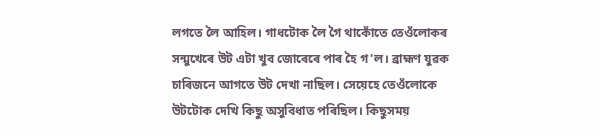লগতে লৈ আহিল। গাধটোক লৈ গৈ থাকোঁতে তেওঁলোকৰ সন্মুখেৰে উট এটা খুব জোৰেৰে পাৰ হৈ গ'ল। ব্রাহ্মণ যুৱক চাৰিজনে আগতে উট দেখা নাছিল। সেয়েহে তেওঁলোকে উটটোক দেখি কিছু অসুবিধাত পৰিছিল। কিছুসময়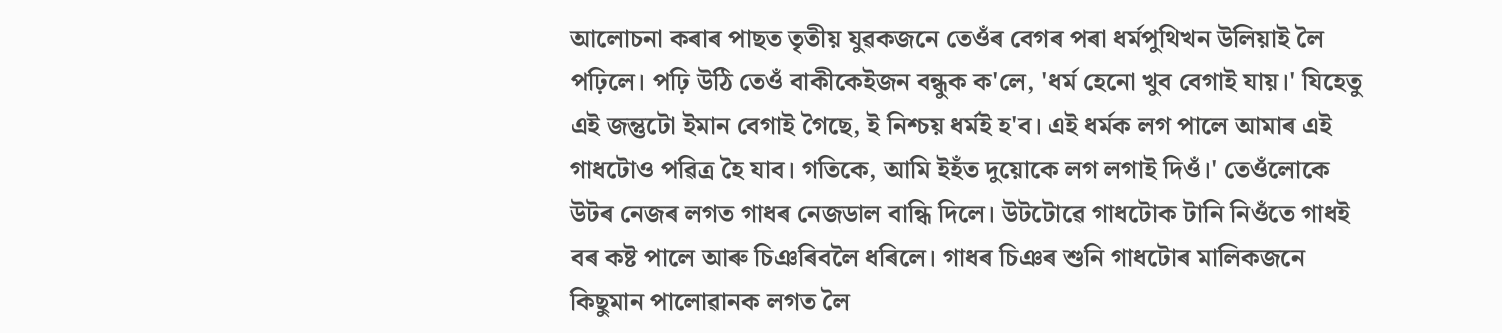আলোচনা কৰাৰ পাছত তৃতীয় যুৱকজনে তেওঁৰ বেগৰ পৰা ধৰ্মপুথিখন উলিয়াই লৈ পঢ়িলে। পঢ়ি উঠি তেওঁ বাকীকেইজন বন্ধুক ক'লে, 'ধর্ম হেনো খুব বেগাই যায়।' যিহেতু এই জন্তুটো ইমান বেগাই গৈছে, ই নিশ্চয় ধর্মই হ'ব। এই ধর্মক লগ পালে আমাৰ এই গাধটোও পৱিত্ৰ হৈ যাব। গতিকে, আমি ইহঁত দুয়োকে লগ লগাই দিওঁ।' তেওঁলোকে উটৰ নেজৰ লগত গাধৰ নেজডাল বান্ধি দিলে। উটটোৱে গাধটোক টানি নিওঁতে গাধই বৰ কষ্ট পালে আৰু চিঞৰিবলৈ ধৰিলে। গাধৰ চিঞৰ শুনি গাধটোৰ মালিকজনে কিছুমান পালোৱানক লগত লৈ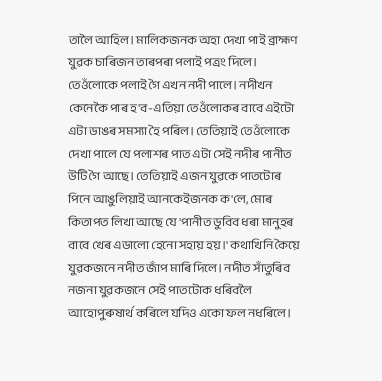তালৈ আহিল। মালিকজনক অহা দেখা পাই ব্রাহ্মণ যুৱক চাৰিজন তাৰপৰা পলাই পত্ৰং দিলে। তেওঁলোকে পলাই গৈ এখন নদী পালে। নদীখন কেনেকৈ পাৰ হ'ব-এতিয়া তেওঁলোকৰ বাবে এইটো এটা ডাঙৰ সমস্যা হৈ পৰিল। তেতিয়াই তেওঁলোকে দেখা পালে যে পলাশৰ পাত এটা সেই নদীৰ পানীত উটি গৈ আছে। তেতিয়াই এজন যুৱকে পাতটোৰ পিনে আঙুলিয়াই আনকেইজনক ক'লে, মোৰ কিতাপত লিখা আছে যে 'পানীত ডুবিব ধৰা মানুহৰ বাবে খেৰ এডালো হেনো সহায় হয়।' কথাখিনি কৈয়ে যুৱকজনে নদীত জাঁপ মাৰি দিলে। নদীত সাঁতুৰিব নজনা যুৱকজনে সেই পাতটোক ধৰিবলৈ আহোপুৰুষাৰ্থ কৰিলে যদিও একো ফল নধৰিলে।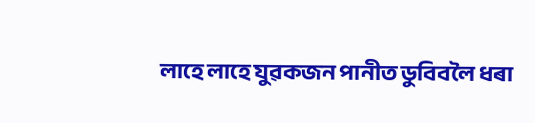লাহে লাহে যুৱকজন পানীত ডুবিবলৈ ধৰা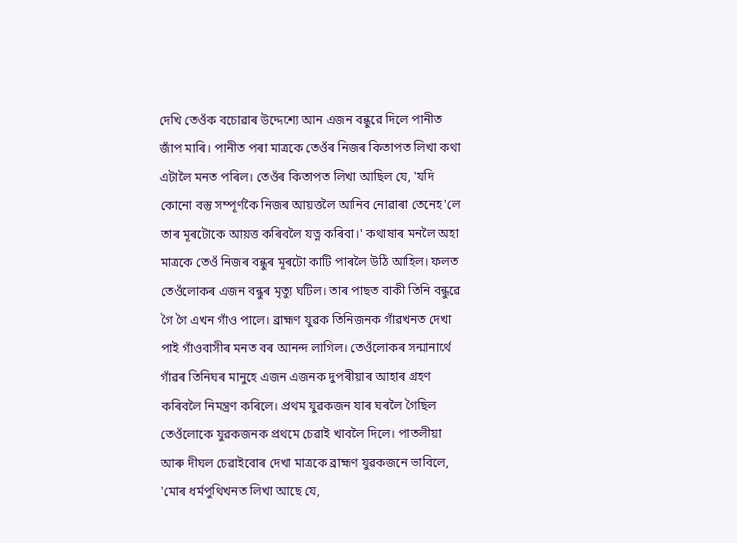দেখি তেওঁক বচোৱাৰ উদ্দেশ্যে আন এজন বন্ধুরে দিলে পানীত জাঁপ মাৰি। পানীত পৰা মাত্রকে তেওঁৰ নিজৰ কিতাপত লিখা কথা এটালৈ মনত পৰিল। তেওঁৰ কিতাপত লিখা আছিল যে, 'যদি কোনো বস্তু সম্পূৰ্ণকৈ নিজৰ আয়ত্তলৈ আনিব নোৱাৰা তেনেহ'লে তাৰ মূৰটোকে আয়ত্ত কৰিবলৈ যত্ন কৰিবা।' কথাষাৰ মনলৈ অহা মাত্রকে তেওঁ নিজৰ বন্ধুৰ মূৰটো কাটি পাৰলৈ উঠি আহিল। ফলত তেওঁলোকৰ এজন বন্ধুৰ মৃত্যু ঘটিল। তাৰ পাছত বাকী তিনি বন্ধুৱে গৈ গৈ এখন গাঁও পালে। ব্রাহ্মণ যুৱক তিনিজনক গাঁৱখনত দেখা পাই গাঁওবাসীৰ মনত বৰ আনন্দ লাগিল। তেওঁলোকৰ সন্মানার্থে গাঁৱৰ তিনিঘৰ মানুহে এজন এজনক দুপৰীয়াৰ আহাৰ গ্রহণ কৰিবলৈ নিমন্ত্ৰণ কৰিলে। প্রথম যুৱকজন যাৰ ঘৰলৈ গৈছিল তেওঁলোকে যুৱকজনক প্রথমে চেৱাই খাবলৈ দিলে। পাতলীয়া আৰু দীঘল চেৱাইবোৰ দেখা মাত্রকে ব্রাহ্মণ যুৱকজনে ভাবিলে, 'মোৰ ধর্মপুথিখনত লিখা আছে যে,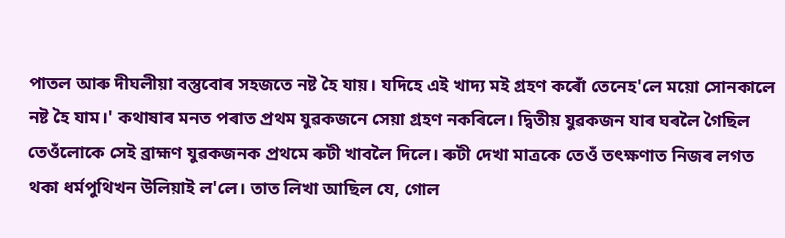পাতল আৰু দীঘলীয়া বস্তুবোৰ সহজতে নষ্ট হৈ যায়। যদিহে এই খাদ্য মই গ্রহণ কৰোঁ তেনেহ'লে ময়ো সোনকালে নষ্ট হৈ যাম।' কথাষাৰ মনত পৰাত প্ৰথম যুৱকজনে সেয়া গ্ৰহণ নকৰিলে। দ্বিতীয় যুৱকজন যাৰ ঘৰলৈ গৈছিল তেওঁলোকে সেই ব্রাহ্মণ যুৱকজনক প্রথমে ৰুটী খাবলৈ দিলে। ৰুটী দেখা মাত্রকে তেওঁ তৎক্ষণাত নিজৰ লগত থকা ধৰ্মপুথিখন উলিয়াই ল'লে। তাত লিখা আছিল যে, গোল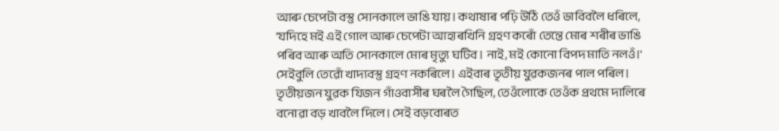আৰু চেপেটা বস্তু সোনকালে ভাঙি যায়। কথাষাৰ পঢ়ি উঠি তেওঁ ভাবিবলৈ ধৰিলে, 'যদিহে মই এই গোল আৰু চেপেটা আহাৰখিনি গ্রহণ কৰোঁ তেন্তে মোৰ শৰীৰ ভাঙি পৰিব আৰু অতি সোনকালে মোৰ মৃত্যু ঘটিব। নাই, মই কোনো বিপদ মাতি নলওঁ।' সেইবুলি তেৱোঁ খাদ্যবস্তু গ্ৰহণ নকৰিলে। এইবাৰ তৃতীয় যুৱকজনৰ পাল পৰিল। তৃতীয়জন যুৱক যিজন গাঁওবাসীৰ ঘৰলৈ গৈছিল, তেওঁলোকে তেওঁক প্রথমে দালিৰে বনোৱা বড় খাবলৈ দিলে। সেই বড়বোৰত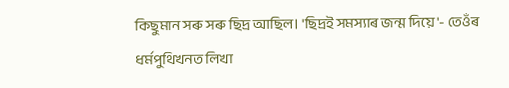কিছুমান সৰু সৰু ছিদ্র আছিল। 'ছিদ্রই সমস্যাৰ জন্ম দিয়ে'- তেওঁৰ ধৰ্মপুথিখনত লিখা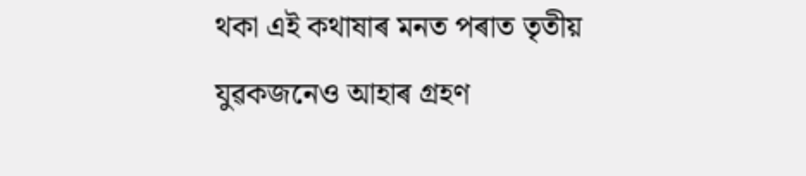থকা এই কথাষাৰ মনত পৰাত তৃতীয় যুৱকজনেও আহাৰ গ্ৰহণ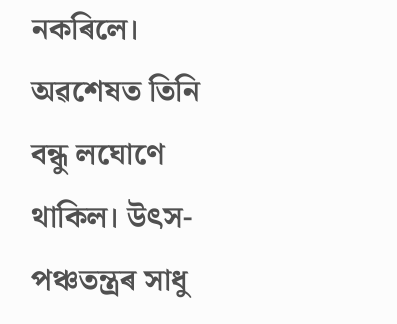নকৰিলে। অৱশেষত তিনি বন্ধু লঘোণে থাকিল। উৎস- পঞ্চতন্ত্ৰৰ সাধু